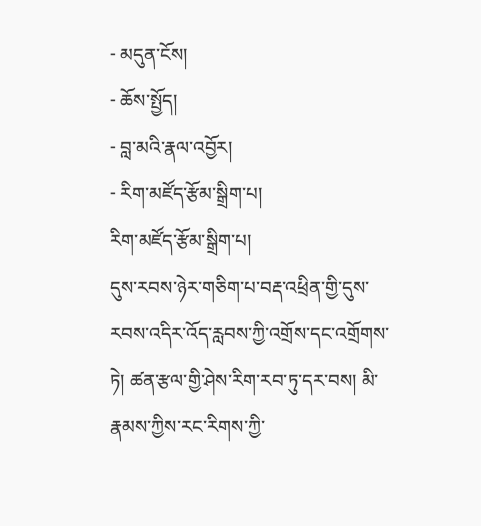- མདུན་ངོས།
- ཆོས་སྤྱོད།
- བླ་མའི་རྣལ་འབྱོར།
- རིག་མཛོད་རྩོམ་སྒྲིག་པ།
རིག་མཛོད་རྩོམ་སྒྲིག་པ།
དུས་རབས་ཉེར་གཅིག་པ་བརྡ་འཕྲིན་གྱི་དུས་རབས་འདིར་འོད་རླབས་ཀྱི་འགྲོས་དང་འགྲོགས་ཏེ། ཚན་རྩལ་གྱི་ཤེས་རིག་རབ་ཏུ་དར་བས། མི་རྣམས་ཀྱིས་རང་རིགས་ཀྱི་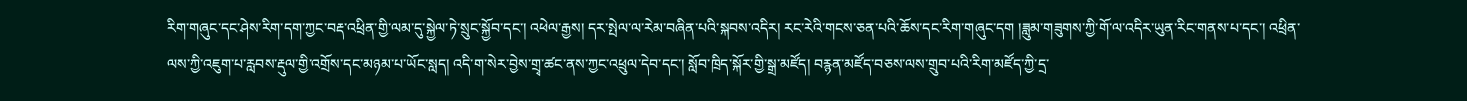རིག་གཞུང་དང་ཤེས་རིག་དག་ཀྱང་བརྡ་འཕྲིན་གྱི་ལམ་དུ་སྐྱེལ་ཏེ་སྲུང་སྐྱོབ་དང་། འཕེལ་རྒྱས། དར་སྤེལ་ལ་རེམ་བཞིན་པའི་སྐབས་འདིར། རང་རེའི་གངས་ཅན་པའི་ཆོས་དང་རིག་གཞུང་དག །ཟླུམ་གཟུགས་ཀྱི་གོ་ལ་འདིར་ཡུན་རིང་གནས་པ་དང་། འཕྲིན་ལས་ཀྱི་འཇུག་པ་རླབས་རྡུལ་གྱི་འགྲོས་དང་མཉམ་པ་ཡོང་སླད། འདི་ག་སེར་བྱེས་གྲྭ་ཚང་ནས་ཀྱང་འཕྲུལ་དེབ་དང་། སློབ་ཁྲིད་སྐོར་གྱི་སྒྲ་མཛོད། བརྙན་མཛོད་བཅས་ལས་གྲུབ་པའི་རིག་མཛོད་ཀྱི་དྲ་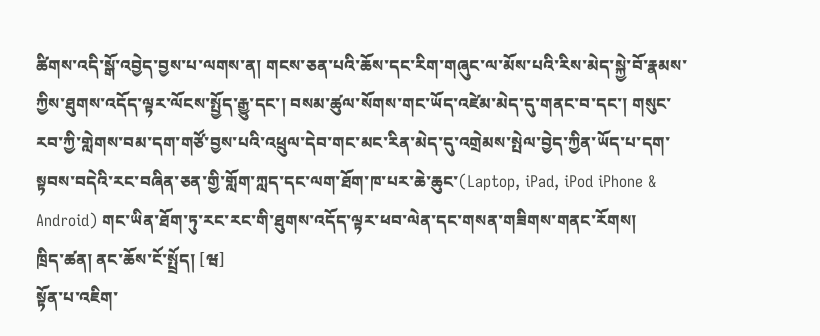ཚིགས་འདི་སྒོ་འབྱེད་བྱས་པ་ལགས་ན། གངས་ཅན་པའི་ཆོས་དང་རིག་གཞུང་ལ་མོས་པའི་རིས་མེད་སྐྱེ་བོ་རྣམས་ཀྱིས་ཐུགས་འདོད་ལྟར་ལོངས་སྤྱོད་རྒྱུ་དང་། བསམ་ཚུལ་སོགས་གང་ཡོད་འཛེམ་མེད་དུ་གནང་བ་དང་། གསུང་རབ་ཀྱི་གླེགས་བམ་དག་གཙོ་བྱས་པའི་འཕྲུལ་དེབ་གང་མང་རིན་མེད་དུ་འགྲེམས་སྤེལ་བྱེད་ཀྱིན་ཡོད་པ་དག་སྟབས་བདེའི་རང་བཞིན་ཅན་གྱི་གློག་ཀླད་དང་ལག་ཐོག་ཁ་པར་ཆེ་ཆུང་(Laptop, iPad, iPod iPhone & Android) གང་ཡིན་ཐོག་ཏུ་རང་རང་གི་ཐུགས་འདོད་ལྟར་ཕབ་ལེན་དང་གསན་གཟིགས་གནང་རོགས།
ཁྲིད་ཚན། ནང་ཆོས་ངོ་སྤྲོད། [ཝ]
སྟོན་པ་འཇིག་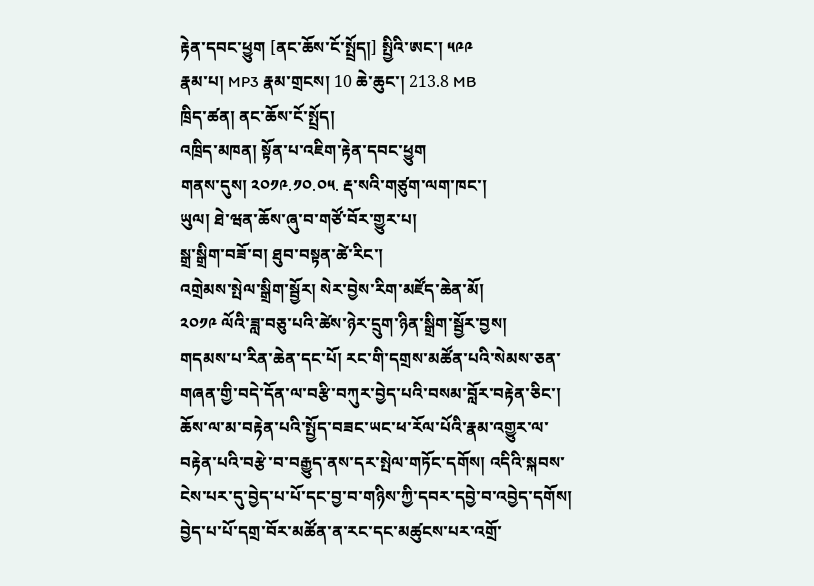རྟེན་དབང་ཕྱུག [ནང་ཆོས་ངོ་སྤྲོད།] སྤྱིའི་ཨང་། ༥༩༩
རྣམ་པ། MP3 རྣམ་གྲངས། 10 ཆེ་ཆུང་། 213.8 MB
ཁྲིད་ཚན། ནང་ཆོས་ངོ་སྤྲོད།
འཁྲིད་མཁན། སྟོན་པ་འཇིག་རྟེན་དབང་ཕྱུག
གནས་དུས། ༢༠༡༩.༡༠.༠༥. རྡ་སའི་གཙུག་ལག་ཁང་།
ཡུལ། ཐེ་ཝན་ཆོས་ཞུ་བ་གཙོ་བོར་གྱུར་པ།
སྒྲ་སྒྲིག་བཟོ་བ། ཐུབ་བསྟན་ཚེ་རིང་།
འགྲེམས་སྤེལ་སྒྲིག་སྦྱོར། སེར་བྱེས་རིག་མཛོད་ཆེན་མོ།
༢༠༡༩ ལོའི་ཟླ་བཅུ་པའི་ཚེས་ཉེར་དྲུག་ཉིན་སྒྲིག་སྦྱོར་བྱས།
གདམས་པ་རིན་ཆེན་དང་པོ། རང་གི་དགྲས་མཚོན་པའི་སེམས་ཅན་གཞན་གྱི་བདེ་དོན་ལ་བརྩི་བཀུར་བྱེད་པའི་བསམ་བློར་བརྟེན་ཅིང་། ཆོས་ལ་མ་བརྟེན་པའི་སྤྱོད་བཟང་ཡང་ཕ་རོལ་པོའི་རྣམ་འགྱུར་ལ་བརྟེན་པའི་བརྩེ་བ་བརྒྱུད་ནས་དར་སྤེལ་གཏོང་དགོས། འདིའི་སྐབས་ངེས་པར་དུ་བྱེད་པ་པོ་དང་བྱ་བ་གཉིས་ཀྱི་དབར་དབྱེ་བ་འབྱེད་དགོས། བྱེད་པ་པོ་དགྲ་བོར་མཚོན་ན་རང་དང་མཚུངས་པར་འགྲོ་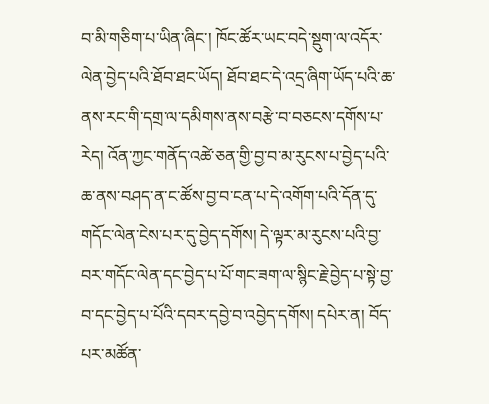བ་མི་གཅིག་པ་ཡིན་ཞིང་། ཁོང་ཚོར་ཡང་བདེ་སྡུག་ལ་འདོར་ལེན་བྱེད་པའི་ཐོབ་ཐང་ཡོད། ཐོབ་ཐང་དེ་འདྲ་ཞིག་ཡོད་པའི་ཆ་ནས་རང་གི་དགྲ་ལ་དམིགས་ནས་བརྩེ་བ་བཅངས་དགོས་པ་རེད། འོན་ཀྱང་གནོད་འཚེ་ཅན་གྱི་བྱ་བ་མ་རུངས་པ་བྱེད་པའི་ཆ་ནས་བཤད་ན་ང་ཚོས་བྱ་བ་ངན་པ་དེ་འགོག་པའི་དོན་དུ་གདོང་ལེན་ངེས་པར་དུ་བྱེད་དགོས། དེ་ལྟར་མ་རུངས་པའི་བྱ་བར་གདོང་ལེན་དང་བྱེད་པ་པོ་གང་ཟག་ལ་སྙིང་རྗེ་བྱེད་པ་སྟེ་བྱ་བ་དང་བྱེད་པ་པོའི་དབར་དབྱེ་བ་འབྱེད་དགོས། དཔེར་ན། བོད་པར་མཚོན་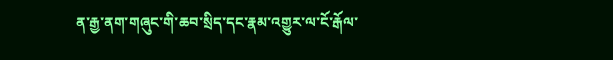ན་རྒྱ་ནག་གཞུང་གི་ཆབ་སྲིད་དང་རྣམ་འགྱུར་ལ་ངོ་རྒོལ་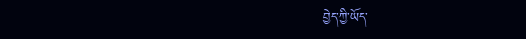བྱེད་ཀྱི་ཡོད་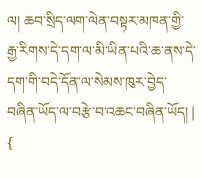ལ། ཆབ་སྲིད་ལག་ལེན་བསྟར་མཁན་གྱི་རྒྱ་རིགས་དེ་དག་ལ་མི་ཡིན་པའི་ཆ་ནས་དེ་དག་གི་བདེ་དོན་ལ་སེམས་ཁུར་བྱེད་བཞིན་ཡོད་ལ་བརྩེ་བ་འཆང་བཞིན་ཡོད། |
{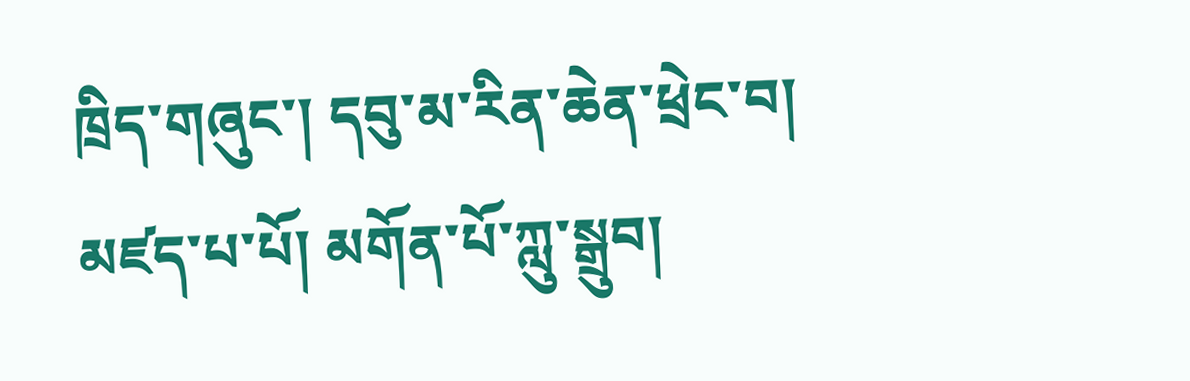ཁྲིད་གཞུང་། དབུ་མ་རིན་ཆེན་ཕྲེང་བ། མཛད་པ་པོ། མགོན་པོ་ཀླུ་སྒྲུབ།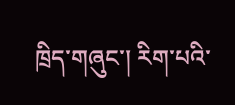ཁྲིད་གཞུང་། རིག་པའི་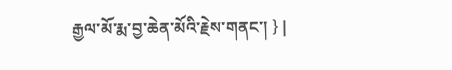རྒྱལ་མོ་རྨ་བྱ་ཆེན་མོའི་རྗེས་གནང་། } |